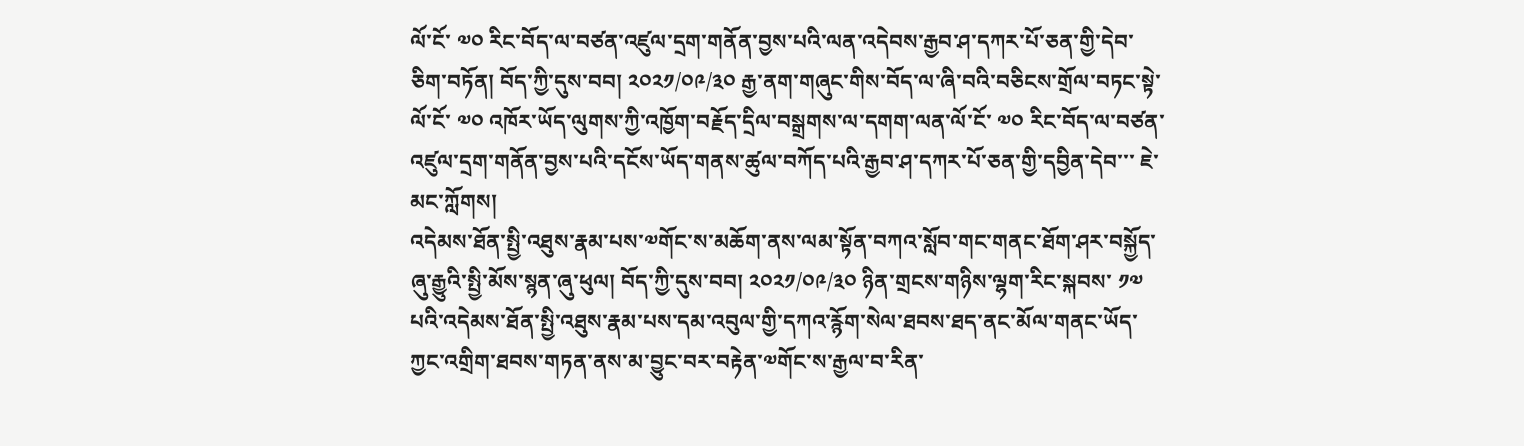ལོ་ངོ་ ༧༠ རིང་བོད་ལ་བཙན་འཛུལ་དྲག་གནོན་བྱས་པའི་ལན་འདེབས་རྒྱབ་ཤ་དཀར་པོ་ཅན་གྱི་དེབ་ཅིག་བཏོན། བོད་ཀྱི་དུས་བབ། ༢༠༢༡/༠༩/༣༠ རྒྱ་ནག་གཞུང་གིས་བོད་ལ་ཞི་བའི་བཅིངས་གྲོལ་བཏང་སྟེ་ལོ་ངོ་ ༧༠ འཁོར་ཡོད་ལུགས་ཀྱི་འཁྱོག་བརྗོད་དྲིལ་བསྒྲགས་ལ་དགག་ལན་ལོ་ངོ་ ༧༠ རིང་བོད་ལ་བཙན་འཛུལ་དྲག་གནོན་བྱས་པའི་དངོས་ཡོད་གནས་ཚུལ་བཀོད་པའི་རྒྱབ་ཤ་དཀར་པོ་ཅན་གྱི་དབྱིན་དེབ་་་ ཇེ་མང་ཀློགས།
འདེམས་ཐོན་སྤྱི་འཐུས་རྣམ་པས་༧གོང་ས་མཆོག་ནས་ལམ་སྟོན་བཀའ་སློབ་གང་གནང་ཐོག་ཤར་བསྐྱོད་ཞུ་རྒྱུའི་སྤྱི་མོས་སྙན་ཞུ་ཕུལ། བོད་ཀྱི་དུས་བབ། ༢༠༢༡/༠༩/༣༠ ཉིན་གྲངས་གཉིས་ལྷག་རིང་སྐབས་ ༡༧ པའི་འདེམས་ཐོན་སྤྱི་འཐུས་རྣམ་པས་དམ་འབུལ་གྱི་དཀའ་རྙོག་སེལ་ཐབས་ཐད་ནང་མོལ་གནང་ཡོད་ཀྱང་འགྲིག་ཐབས་གཏན་ནས་མ་བྱུང་བར་བརྟེན་༧གོང་ས་རྒྱལ་བ་རིན་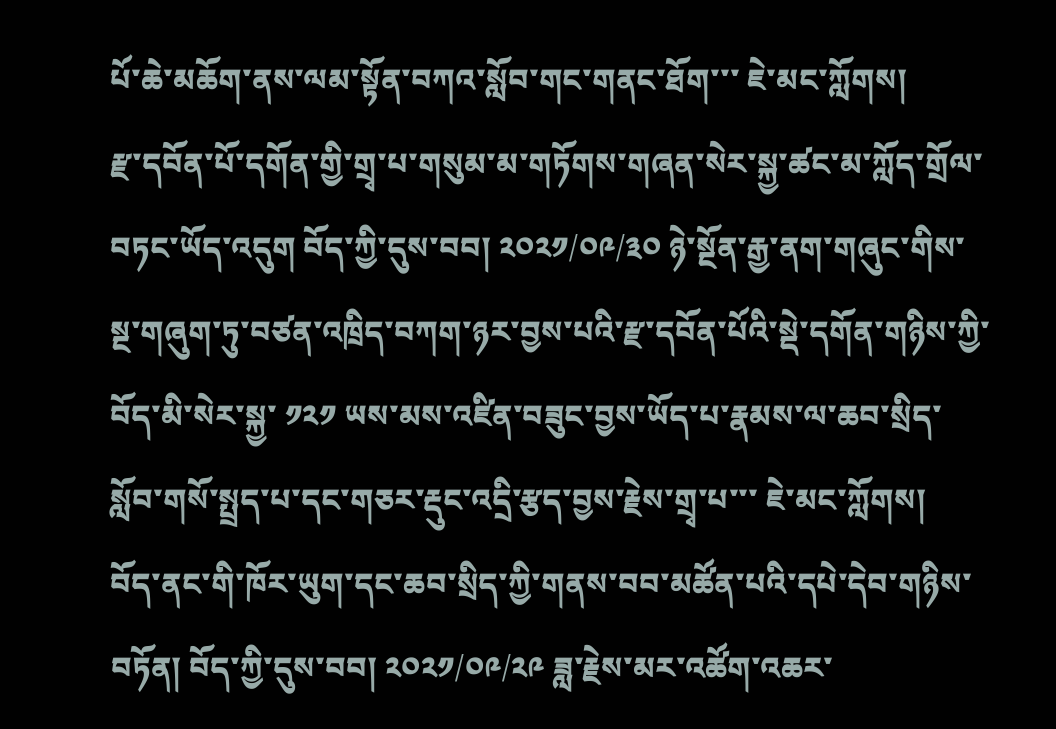པོ་ཆེ་མཆོག་ནས་ལམ་སྟོན་བཀའ་སློབ་གང་གནང་ཐོག་་་ ཇེ་མང་ཀློགས།
རྫ་དབོན་པོ་དགོན་གྱི་གྲྭ་པ་གསུམ་མ་གཏོགས་གཞན་སེར་སྐྱ་ཚང་མ་ཀློད་གྲོལ་བཏང་ཡོད་འདུག བོད་ཀྱི་དུས་བབ། ༢༠༢༡/༠༩/༣༠ ཉེ་སྔོན་རྒྱ་ནག་གཞུང་གིས་སྔ་གཞུག་ཏུ་བཙན་འཁྲིད་བཀག་ཉར་བྱས་པའི་རྫ་དབོན་པོའི་སྡེ་དགོན་གཉིས་ཀྱི་བོད་མི་སེར་སྐྱ་ ༡༢༡ ཡས་མས་འཛིན་བཟུང་བྱས་ཡོད་པ་རྣམས་ལ་ཆབ་སྲིད་སློབ་གསོ་སྤྲད་པ་དང་གཅར་རྡུང་འདྲི་རྩད་བྱས་རྗེས་གྲྭ་པ་་་ ཇེ་མང་ཀློགས།
བོད་ནང་གི་ཁོར་ཡུག་དང་ཆབ་སྲིད་ཀྱི་གནས་བབ་མཚོན་པའི་དཔེ་དེབ་གཉིས་བཏོན། བོད་ཀྱི་དུས་བབ། ༢༠༢༡/༠༩/༢༩ ཟླ་རྗེས་མར་འཚོག་འཆར་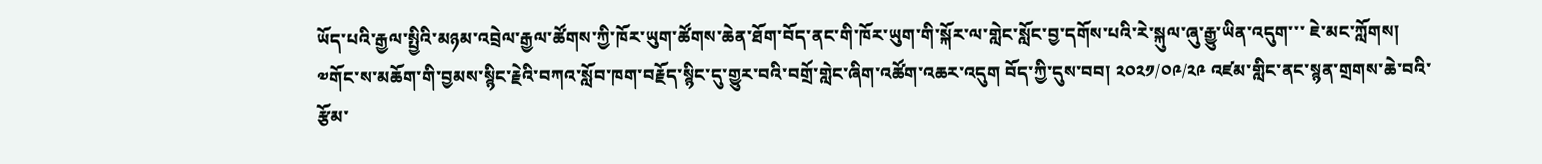ཡོད་པའི་རྒྱལ་སྤྱིའི་མཉམ་འབྲེལ་རྒྱལ་ཚོགས་ཀྱི་ཁོར་ཡུག་ཚོགས་ཆེན་ཐོག་བོད་ནང་གི་ཁོར་ཡུག་གི་སྐོར་ལ་གླེང་སློང་བྱ་དགོས་པའི་རེ་སྐུལ་ཞུ་རྒྱུ་ཡིན་འདུག་་་ ཇེ་མང་ཀློགས།
༧གོང་ས་མཆོག་གི་བྱམས་སྙིང་རྗེའི་བཀའ་སློབ་ཁག་བརྗོད་སྙིང་དུ་གྱུར་བའི་བགྲོ་གླེང་ཞིག་འཚོག་འཆར་འདུག བོད་ཀྱི་དུས་བབ། ༢༠༢༡/༠༩/༢༩ འཛམ་གླིང་ནང་སྙན་གྲགས་ཆེ་བའི་རྩོམ་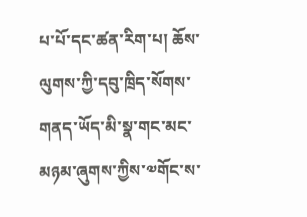པ་པོ་དང་ཚན་རིག་པ། ཆོས་ལུགས་ཀྱི་དབུ་ཁྲིད་སོགས་གནད་ཡོད་མི་སྣ་གང་མང་མཉམ་ཞུགས་ཀྱིས་༧གོང་ས་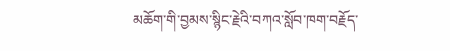མཆོག་གི་བྱམས་སྙིང་རྗེའི་བཀའ་སློབ་ཁག་བརྗོད་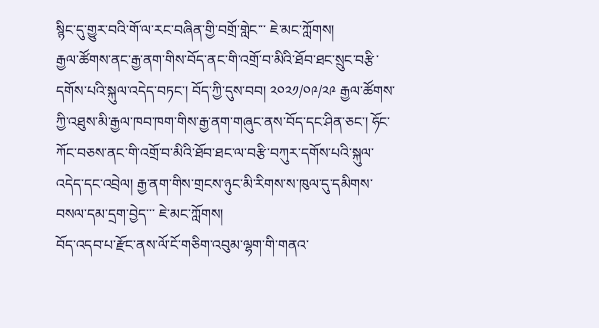སྙིང་དུ་གྱུར་བའི་གོ་ལ་རང་བཞིན་གྱི་བགྲོ་གླེང་་་ ཇེ་མང་ཀློགས།
རྒྱལ་ཚོགས་ནང་རྒྱ་ནག་གིས་བོད་ནང་གི་འགྲོ་བ་མིའི་ཐོབ་ཐང་སྲུང་བརྩི་དགོས་པའི་སྐུལ་འདེད་བཏང་། བོད་ཀྱི་དུས་བབ། ༢༠༢༡/༠༩/༢༩ རྒྱལ་ཚོགས་ཀྱི་འཐུས་མི་རྒྱལ་ཁབ་ཁག་གིས་རྒྱ་ནག་གཞུང་ནས་བོད་དང་ཤིན་ཅང་། ཧོང་ཀོང་བཅས་ནང་གི་འགྲོ་བ་མིའི་ཐོབ་ཐང་ལ་བརྩི་བཀུར་དགོས་པའི་སྐུལ་འདེད་དང་འབྲེལ། རྒྱ་ནག་གིས་གྲངས་ཉུང་མི་རིགས་ས་ཁུལ་དུ་དམིགས་བསལ་དམ་དྲག་བྱེད་་་ ཇེ་མང་ཀློགས།
བོད་འདབ་པ་རྫོང་ནས་ལོ་ངོ་གཅིག་འབུམ་ལྷག་གི་གནའ་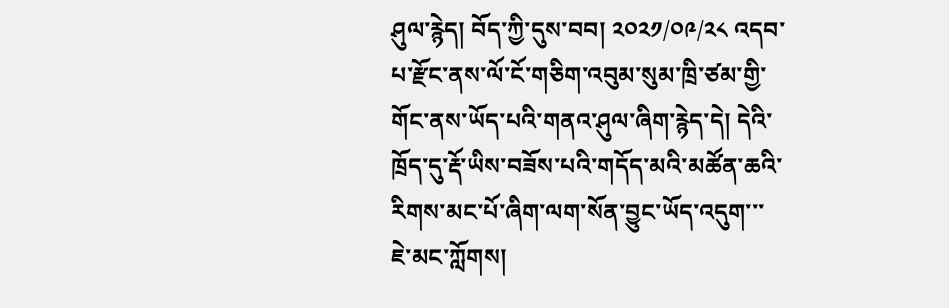ཤུལ་རྙེད། བོད་ཀྱི་དུས་བབ། ༢༠༢༡/༠༩/༢༨ འདབ་པ་རྫོང་ནས་ལོ་ངོ་གཅིག་འབུམ་སུམ་ཁྲི་ཙམ་གྱི་གོང་ནས་ཡོད་པའི་གནའ་ཤུལ་ཞིག་རྙེད་དེ། དེའི་ཁྲོད་དུ་རྡོ་ཡིས་བཟོས་པའི་གདོད་མའི་མཚོན་ཆའི་རིགས་མང་པོ་ཞིག་ལག་སོན་བྱུང་ཡོད་འདུག་་་ ཇེ་མང་ཀློགས།